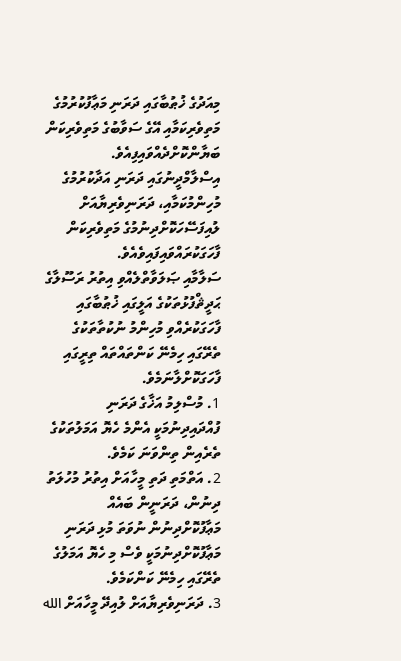މިއަދުގެ ޚުޠުބާގައި ދަރަނި މަޢާފުކުރުމުގެ މަތިވެރިކަމާއި އޭގެ ސަވާބުގެ މަތިވެރިކަން ބަޔާންކޮށްދެއްވައިފިއެވެ. އިސްލާމްދީނުގައި ދަރަނި އަދާކުރުމުގެ މުހިންމުކަމާއި، ދަރަނިވެރިޔާއަށް ލުއިފަސޭހަކޮށްދިނުމުގެ މަތިވެރިކަން ފާހަގަކުރައްވައިފައިވެއެވެ.
ސަލާމާއި ޞަލަވާތްލެއްވި އިތުރު ރަސޫލާގެ ޙަދީޘްފުޅުތަކުގެ އަލީގައި ޚުޠުބާގައި ފާހަގަކުރެއްވި މުހިންމު ނުކުތާތަކުގެ ތެރޭގައި ހިމެނޭ ކަންތައްތައް ތިރީގައި ފާހަގަކޮށްލާނަމެވެ.
1. މުސްލިމު އަޚާގެ ދަރަނި ފުއްދައިދިނުމަކީ އެންމެ ހެޔޮ އަމަލުތަކުގެ ތެރެއިން ތިންވަނަ ކަމެވެ.
2. އަތްމަތި ދަތި މީހާއަށް އިތުރު މުހުލަތު ދިނުން، ދަރަނީން ބައެއް މަޢާފުކޮށްދިނުން ނުވަތަ މުޅި ދަރަނި މަޢާފުކޮށްދިނުމަކީ ވެސް މި ހެޔޮ އަމަލުގެ ތެރޭގައި ހިމެނޭ ކަންކަމެވެ.
3. ދަރަނިވެރިޔާއަށް ލުއިދޭ މީހާއަށް الله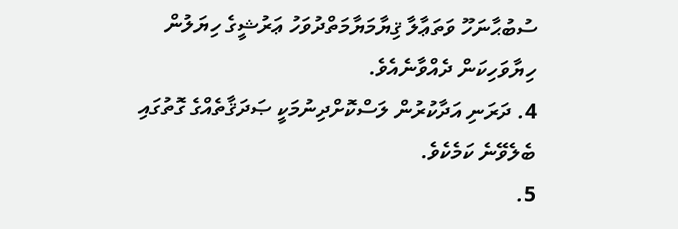ސުބުޙާނަހޫ ވަތަޢާލާ ޤިޔާމަޔާމަތްދުވަހު ޢަރުޝީގެ ހިޔަލުން ހިޔާވަހިކަން ދެއްވާނެއެވެ.
4. ދަރަނި އަދާކުރުން ލަސްކޮށްދިނުމަކީ ޞަދަޤާތެއްގެ ގޮތުގައި ބެލެވޭނެ ކަމެކެވެ.
5.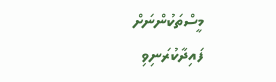މީސްތަކުންނަށް ފައިދާކުރަނިވި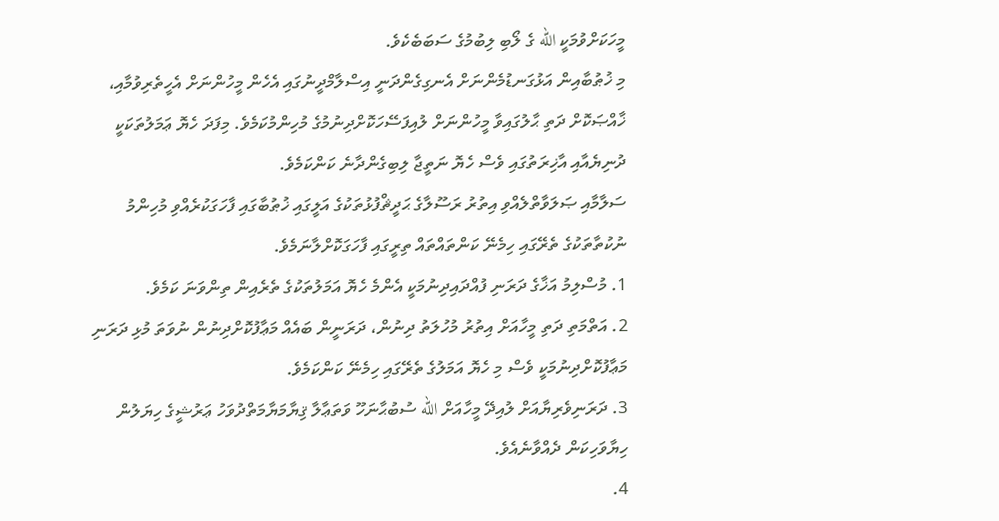މީހަކަށްވުމަކީ الله ގެ ލޯބި ލިބުމުގެ ސަބަބެކެވެ.
މި ޚުޠުބާއިން އަޅުގަނޑުމެންނަށް އެނގިގެންދަނީ އިސްލާމްދީނުގައި އެހެން މީހުންނަށް އެހީތެރިވުމާއި، ޚާއްޞަކޮށް ދަތި ޙާލުގައިވާ މީހުންނަށް ލުއިފަސޭހަކޮށްދިނުމުގެ މުހިންމުކަމެވެ. މިފަދަ ހެޔޮ ޢަމަލުތަކަކީ ދުނިޔެއާއި އާޚިރަތުގައި ވެސް ހެޔޮ ނަތީޖާ ލިބިގެންދާނެ ކަންކަމެވެ.
ސަލާމާއި ޞަލަވާތްލެއްވި އިތުރު ރަސޫލާގެ ޙަދީޘްފުޅުތަކުގެ އަލީގައި ޚުޠުބާގައި ފާހަގަކުރެއްވި މުހިންމު ނުކުތާތަކުގެ ތެރޭގައި ހިމެނޭ ކަންތައްތައް ތިރީގައި ފާހަގަކޮށްލާނަމެވެ.
1. މުސްލިމު އަޚާގެ ދަރަނި ފުއްދައިދިނުމަކީ އެންމެ ހެޔޮ އަމަލުތަކުގެ ތެރެއިން ތިންވަނަ ކަމެވެ.
2. އަތްމަތި ދަތި މީހާއަށް އިތުރު މުހުލަތު ދިނުން، ދަރަނީން ބައެއް މަޢާފުކޮށްދިނުން ނުވަތަ މުޅި ދަރަނި މަޢާފުކޮށްދިނުމަކީ ވެސް މި ހެޔޮ އަމަލުގެ ތެރޭގައި ހިމެނޭ ކަންކަމެވެ.
3. ދަރަނިވެރިޔާއަށް ލުއިދޭ މީހާއަށް الله ސުބުޙާނަހޫ ވަތަޢާލާ ޤިޔާމަޔާމަތްދުވަހު ޢަރުޝީގެ ހިޔަލުން ހިޔާވަހިކަން ދެއްވާނެއެވެ.
4.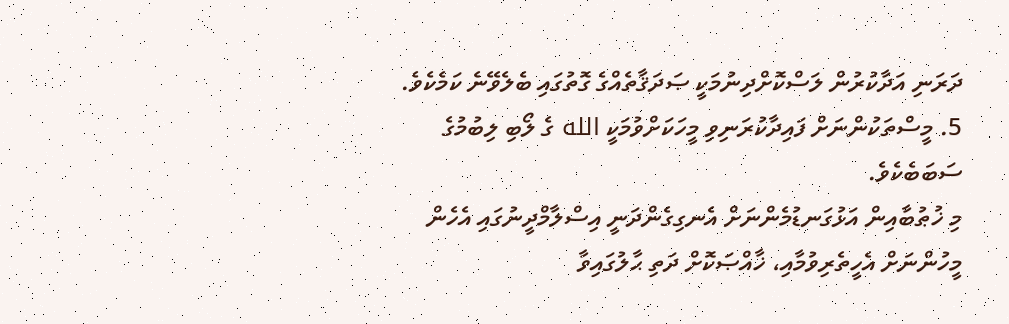ދަރަނި އަދާކުރުން ލަސްކޮށްދިނުމަކީ ޞަދަޤާތެއްގެ ގޮތުގައި ބެލެވޭނެ ކަމެކެވެ.
5. މީސްތަކުންނަށް ފައިދާކުރަނިވި މީހަކަށްވުމަކީ الله ގެ ލޯބި ލިބުމުގެ ސަބަބެކެވެ.
މި ޚުޠުބާއިން އަޅުގަނޑުމެންނަށް އެނގިގެންދަނީ އިސްލާމްދީނުގައި އެހެން މީހުންނަށް އެހީތެރިވުމާއި، ޚާއްޞަކޮށް ދަތި ޙާލުގައިވާ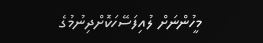މީހުންނަށް ލުއިފަސޭހަކޮށްދިނުމުގެ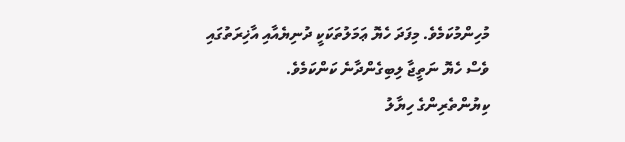މުހިންމުކަމެވެ. މިފަދަ ހެޔޮ ޢަމަލުތަކަކީ ދުނިޔެއާއި އާޚިރަތުގައި ވެސް ހެޔޮ ނަތީޖާ ލިބިގެންދާނެ ކަންކަމެވެ.
ކިޔުންތެރިންގެ ހިޔާލު